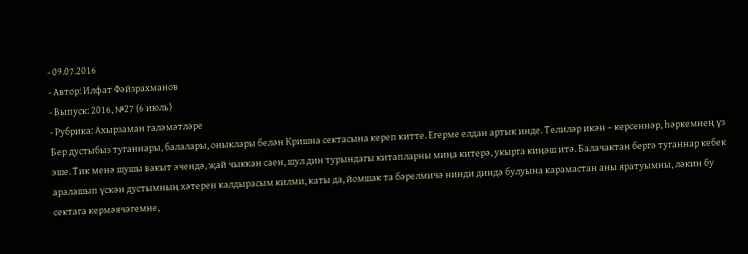- 09.07.2016
- Автор: Илфат Фәйзрахманов
- Выпуск: 2016, №27 (6 июль)
- Рубрика: Ахырзаман галәмәтләре
Бер дустыбыз туганнары, балалары, оныклары белән Кришна сектасына кереп китте. Егерме елдан артык инде. Телиләр икән – керсеннәр, һәркемнең үз эше. Тик менә шушы вакыт эчендә, җай чыккан саен, шул дин турындагы китапларны миңа китерә, укырга киңәш итә. Балачактан бергә туганнар кебек аралашып үскән дустымның хәтерен калдырасым килми, каты да, йомшак та бәрелмичә нинди диндә булуына карамастан аны яратуымны, ләкин бу сектага кермәячәгемне,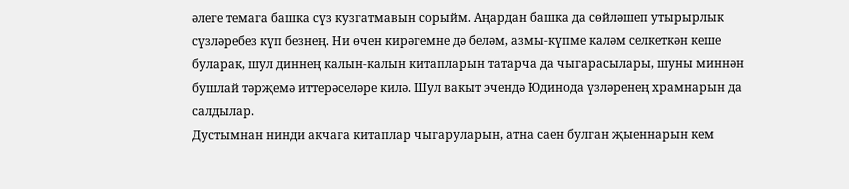әлеге темага башка сүз кузгатмавын сорыйм. Аңардан башка да сөйләшеп утырырлык сүзләребез күп безнең. Ни өчен кирәгемне дә беләм, азмы-күпме каләм селкеткән кеше буларак, шул диннең калын-калын китапларын татарча да чыгарасылары, шуны миннән бушлай тәрҗемә иттерәселәре килә. Шул вакыт эчендә Юдинода үзләренең храмнарын да салдылар.
Дустымнан нинди акчага китаплар чыгаруларын, атна саен булган җыеннарын кем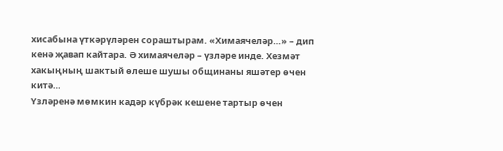хисабына үткәрүләрен сораштырам. «Химаячеләр…» – дип кенә җавап кайтара. Ә химаячеләр – үзләре инде. Хезмәт хакыңның шактый өлеше шушы общинаны яшәтер өчен китә…
Үзләренә мөмкин кадәр күбрәк кешене тартыр өчен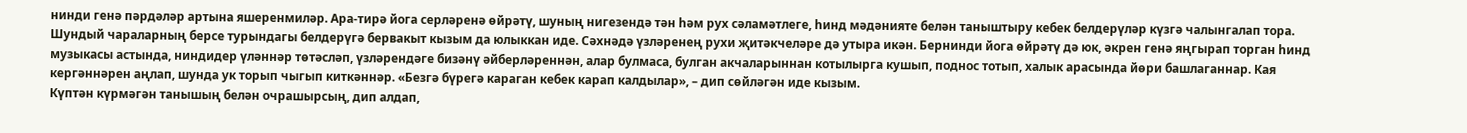нинди генә пәрдәләр артына яшеренмиләр. Ара-тирә йога серләренә өйрәтү, шуның нигезендә тән һәм рух сәламәтлеге, һинд мәдәнияте белән таныштыру кебек белдерүләр күзгә чалынгалап тора. Шундый чараларның берсе турындагы белдерүгә бервакыт кызым да юлыккан иде. Сәхнәдә үзләренең рухи җитәкчеләре дә утыра икән. Бернинди йога өйрәтү дә юк, әкрен генә яңгырап торган һинд музыкасы астында, ниндидер үләннәр төтәсләп, үзләрендәге бизәнү әйберләреннән, алар булмаса, булган акчаларыннан котылырга кушып, поднос тотып, халык арасында йөри башлаганнар. Кая кергәннәрен аңлап, шунда ук торып чыгып киткәннәр. «Безгә бүрегә караган кебек карап калдылар», – дип сөйләгән иде кызым.
Күптән күрмәгән танышың белән очрашырсың, дип алдап,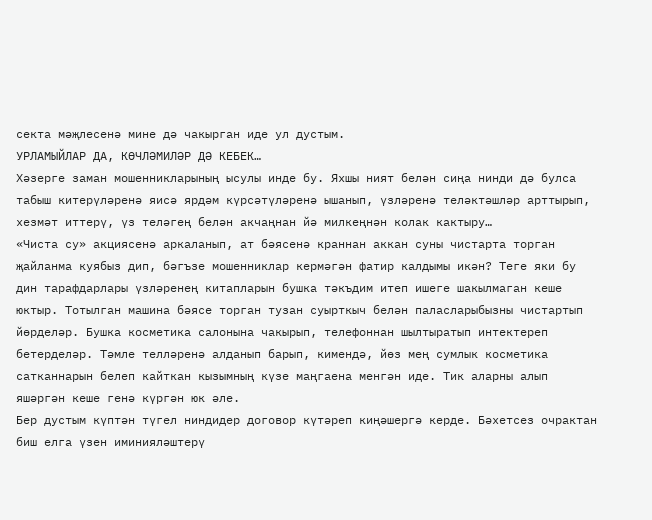секта мәҗлесенә мине дә чакырган иде ул дустым.
УРЛАМЫЙЛАР ДА, КӨЧЛӘМИЛӘР ДӘ КЕБЕК…
Хәзерге заман мошенникларының ысулы инде бу. Яхшы ният белән сиңа нинди дә булса табыш китерүләренә яисә ярдәм күрсәтүләренә ышанып, үзләренә теләктәшләр арттырып, хезмәт иттерү, үз теләгең белән акчаңнан йә милкеңнән колак кактыру…
«Чиста су» акциясенә аркаланып, ат бәясенә краннан аккан суны чистарта торган җайланма куябыз дип, бәгъзе мошенниклар кермәгән фатир калдымы икән? Теге яки бу дин тарафдарлары үзләренең китапларын бушка тәкъдим итеп ишеге шакылмаган кеше юктыр. Тотылган машина бәясе торган тузан суырткыч белән паласларыбызны чистартып йөрделәр. Бушка косметика салонына чакырып, телефоннан шылтыратып интектереп бетерделәр. Тәмле телләренә алданып барып, кимендә, йөз мең сумлык косметика сатканнарын белеп кайткан кызымның күзе маңгаена менгән иде. Тик аларны алып яшәргән кеше генә күргән юк әле.
Бер дустым күптән түгел ниндидер договор күтәреп киңәшергә керде. Бәхетсез очрактан биш елга үзен иминияләштерү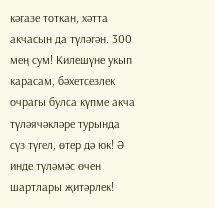кәгазе тоткан, хәтта акчасын да түләгән. 300 мең сум! Килешүне укып карасам, бәхетсезлек очрагы булса күпме акча түләячәкләре турында сүз түгел, өтер дә юк! Ә инде түләмәс өчен шартлары җитәрлек!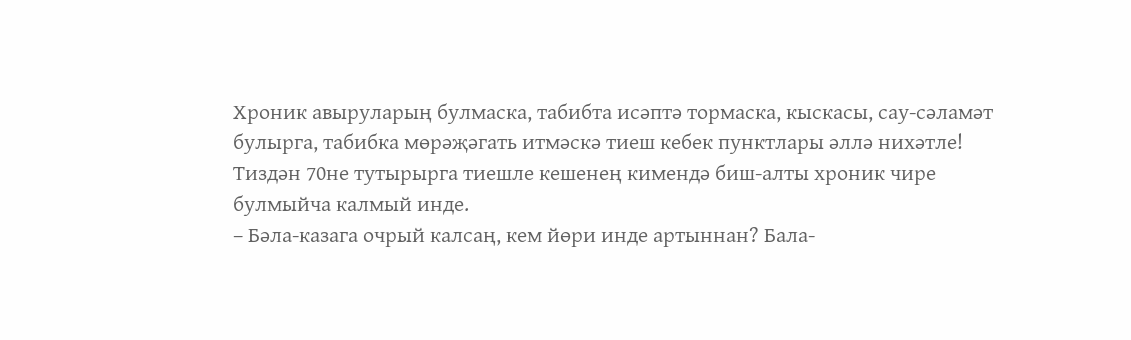Хроник авыруларың булмаска, табибта исәптә тормаска, кыскасы, сау-сәламәт булырга, табибка мөрәҗәгать итмәскә тиеш кебек пунктлары әллә нихәтле! Тиздән 70не тутырырга тиешле кешенең кимендә биш-алты хроник чире булмыйча калмый инде.
– Бәла-казага очрый калсаң, кем йөри инде артыннан? Бала-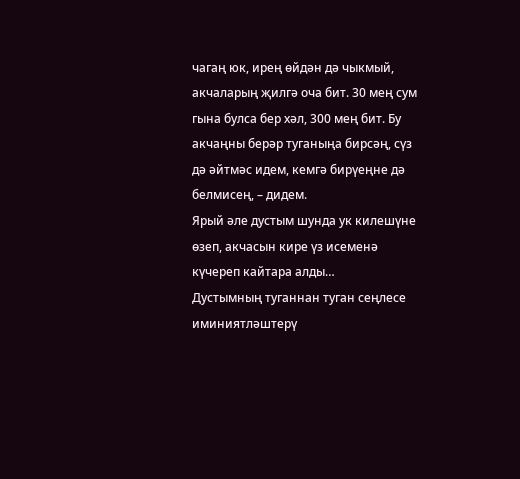чагаң юк, ирең өйдән дә чыкмый, акчаларың җилгә оча бит. 30 мең сум гына булса бер хәл, 300 мең бит. Бу акчаңны берәр туганыңа бирсәң, сүз дә әйтмәс идем, кемгә бирүеңне дә белмисең, – дидем.
Ярый әле дустым шунда ук килешүне өзеп, акчасын кире үз исеменә күчереп кайтара алды…
Дустымның туганнан туган сеңлесе иминиятләштерү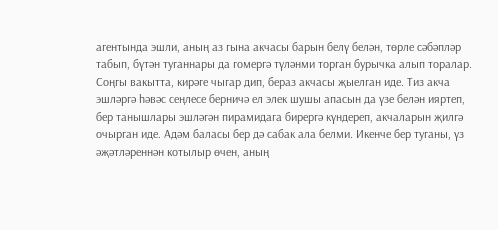агентында эшли, аның аз гына акчасы барын белү белән, төрле сәбәпләр табып, бүтән туганнары да гомергә түләнми торган бурычка алып торалар. Соңгы вакытта, кирәге чыгар дип, бераз акчасы җыелган иде. Тиз акча эшләргә һәвәс сеңлесе берничә ел элек шушы апасын да үзе белән ияртеп, бер танышлары эшләгән пирамидага бирергә күндереп, акчаларын җилгә очырган иде. Адәм баласы бер дә сабак ала белми. Икенче бер туганы, үз әҗәтләреннән котылыр өчен, аның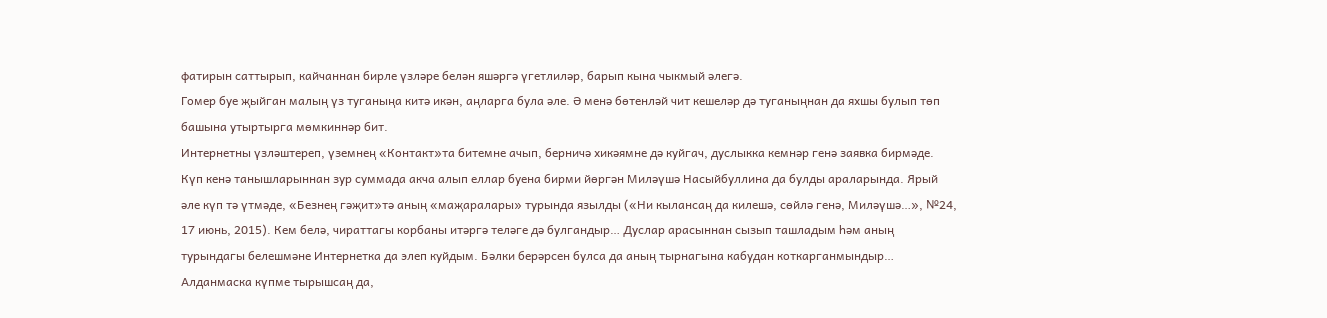фатирын саттырып, кайчаннан бирле үзләре белән яшәргә үгетлиләр, барып кына чыкмый әлегә.
Гомер буе җыйган малың үз туганыңа китә икән, аңларга була әле. Ә менә бөтенләй чит кешеләр дә туганыңнан да яхшы булып төп башына утыртырга мөмкиннәр бит.
Интернетны үзләштереп, үземнең «Контакт»та битемне ачып, берничә хикәямне дә куйгач, дуслыкка кемнәр генә заявка бирмәде. Күп кенә танышларыннан зур суммада акча алып еллар буена бирми йөргән Миләүшә Насыйбуллина да булды араларында. Ярый әле күп тә үтмәде, «Безнең гәҗит»тә аның «маҗаралары» турында язылды («Ни кылансаң да килешә, сөйлә генә, Миләүшә…», №24, 17 июнь, 2015). Кем белә, чираттагы корбаны итәргә теләге дә булгандыр… Дуслар арасыннан сызып ташладым һәм аның турындагы белешмәне Интернетка да элеп куйдым. Бәлки берәрсен булса да аның тырнагына кабудан коткарганмындыр…
Алданмаска күпме тырышсаң да,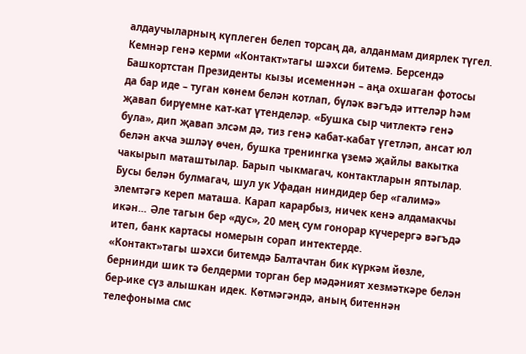алдаучыларның күплеген белеп торсаң да, алданмам диярлек түгел. Кемнәр генә керми «Контакт»тагы шәхси битемә. Берсендә Башкортстан Президенты кызы исеменнән – аңа охшаган фотосы да бар иде – туган көнем белән котлап, бүләк вәгъдә иттеләр һәм җавап бирүемне кат-кат үтенделәр. «Бушка сыр читлектә генә була», дип җавап элсәм дә, тиз генә кабат-кабат үгетләп, ансат юл белән акча эшләү өчен, бушка тренингка үземә җайлы вакытка чакырып маташтылар. Барып чыкмагач, контактларын яптылар. Бусы белән булмагач, шул ук Уфадан ниндидер бер «галимә» элемтәгә кереп маташа. Карап карарбыз, ничек кенә алдамакчы икән… Әле тагын бер «дус», 20 мең сум гонорар күчерергә вәгъдә итеп, банк картасы номерын сорап интектерде.
«Контакт»тагы шәхси битемдә Балтачтан бик күркәм йөзле, бернинди шик тә белдерми торган бер мәдәният хезмәткәре белән бер-ике сүз алышкан идек. Көтмәгәндә, аның битеннән телефоныма смс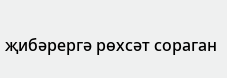җибәрергә рөхсәт сораган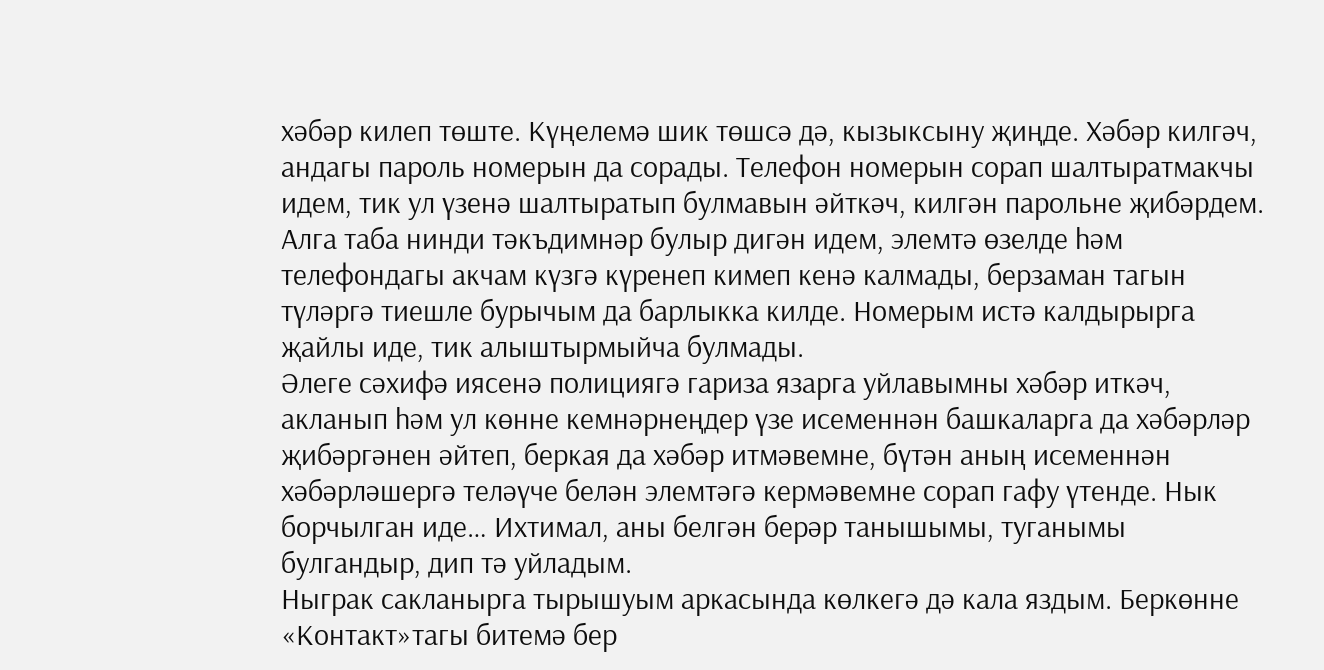хәбәр килеп төште. Күңелемә шик төшсә дә, кызыксыну җиңде. Хәбәр килгәч, андагы пароль номерын да сорады. Телефон номерын сорап шалтыратмакчы идем, тик ул үзенә шалтыратып булмавын әйткәч, килгән парольне җибәрдем. Алга таба нинди тәкъдимнәр булыр дигән идем, элемтә өзелде һәм телефондагы акчам күзгә күренеп кимеп кенә калмады, берзаман тагын түләргә тиешле бурычым да барлыкка килде. Номерым истә калдырырга җайлы иде, тик алыштырмыйча булмады.
Әлеге сәхифә иясенә полициягә гариза язарга уйлавымны хәбәр иткәч, акланып һәм ул көнне кемнәрнеңдер үзе исеменнән башкаларга да хәбәрләр җибәргәнен әйтеп, беркая да хәбәр итмәвемне, бүтән аның исеменнән хәбәрләшергә теләүче белән элемтәгә кермәвемне сорап гафу үтенде. Нык борчылган иде… Ихтимал, аны белгән берәр танышымы, туганымы булгандыр, дип тә уйладым.
Ныграк сакланырга тырышуым аркасында көлкегә дә кала яздым. Беркөнне «Контакт»тагы битемә бер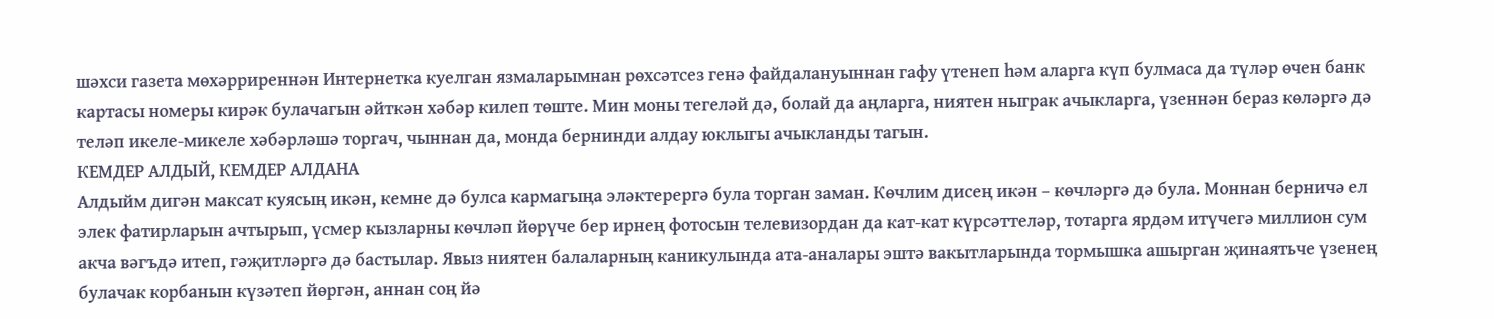шәхси газета мөхәрриреннән Интернетка куелган язмаларымнан рөхсәтсез генә файдалануыннан гафу үтенеп һәм аларга күп булмаса да түләр өчен банк картасы номеры кирәк булачагын әйткән хәбәр килеп төште. Мин моны тегеләй дә, болай да аңларга, ниятен ныграк ачыкларга, үзеннән бераз көләргә дә теләп икеле-микеле хәбәрләшә торгач, чыннан да, монда бернинди алдау юклыгы ачыкланды тагын.
КЕМДЕР АЛДЫЙ, КЕМДЕР АЛДАНА
Алдыйм дигән максат куясың икән, кемне дә булса кармагыңа эләктерергә була торган заман. Көчлим дисең икән – көчләргә дә була. Моннан берничә ел элек фатирларын ачтырып, үсмер кызларны көчләп йөрүче бер ирнең фотосын телевизордан да кат-кат күрсәттеләр, тотарга ярдәм итүчегә миллион сум акча вәгъдә итеп, гәҗитләргә дә бастылар. Явыз ниятен балаларның каникулында ата-аналары эштә вакытларында тормышка ашырган җинаятьче үзенең булачак корбанын күзәтеп йөргән, аннан соң йә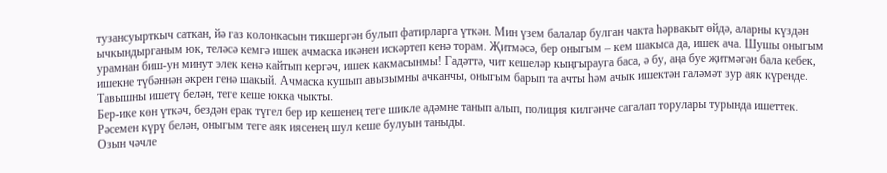тузансуырткыч саткан, йә газ колонкасын тикшергән булып фатирларга үткән. Мин үзем балалар булган чакта һәрвакыт өйдә, аларны күздән ычкындырганым юк, теләсә кемгә ишек ачмаска икәнен искәртеп кенә торам. Җитмәсә, бер оныгым – кем шакыса да, ишек ача. Шушы оныгым урамнан биш-ун минут элек кенә кайтып кергәч, ишек какмасынмы! Гадәттә, чит кешеләр кыңгырауга баса, ә бу, аңа буе җитмәгән бала кебек, ишекне түбәннән әкрен генә шакый. Ачмаска кушып авызымны ачканчы, оныгым барып та ачты һәм ачык ишектән галәмәт зур аяк күренде. Тавышны ишетү белән, теге кеше юкка чыкты.
Бер-ике көн үткәч, бездән ерак түгел бер ир кешенең теге шикле адәмне танып алып, полиция килгәнче сагалап торулары турында ишеттек. Рәсемен күрү белән, оныгым теге аяк иясенең шул кеше булуын таныды.
Озын чәчле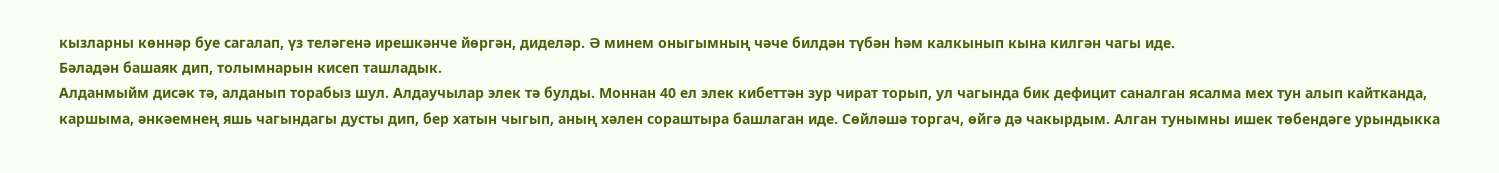кызларны көннәр буе сагалап, үз теләгенә ирешкәнче йөргән, диделәр. Ә минем оныгымның чәче билдән түбән һәм калкынып кына килгән чагы иде.
Бәладән башаяк дип, толымнарын кисеп ташладык.
Алданмыйм дисәк тә, алданып торабыз шул. Алдаучылар элек тә булды. Моннан 40 ел элек кибеттән зур чират торып, ул чагында бик дефицит саналган ясалма мех тун алып кайтканда, каршыма, әнкәемнең яшь чагындагы дусты дип, бер хатын чыгып, аның хәлен сораштыра башлаган иде. Сөйләшә торгач, өйгә дә чакырдым. Алган тунымны ишек төбендәге урындыкка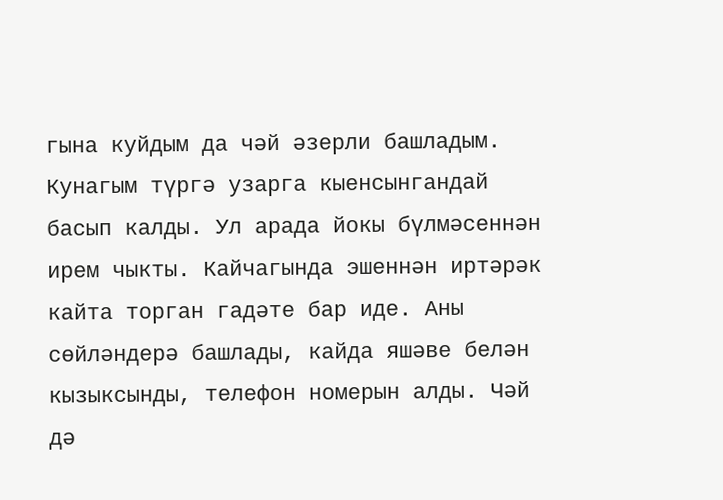гына куйдым да чәй әзерли башладым. Кунагым түргә узарга кыенсынгандай басып калды. Ул арада йокы бүлмәсеннән ирем чыкты. Кайчагында эшеннән иртәрәк кайта торган гадәте бар иде. Аны сөйләндерә башлады, кайда яшәве белән кызыксынды, телефон номерын алды. Чәй дә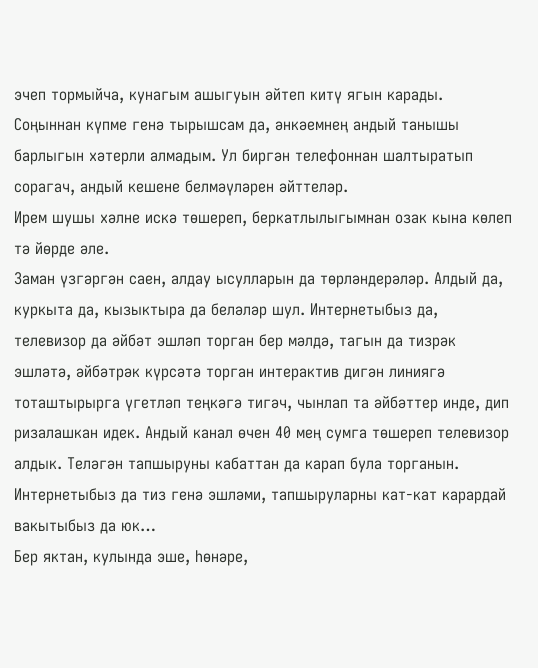эчеп тормыйча, кунагым ашыгуын әйтеп китү ягын карады. Соңыннан күпме генә тырышсам да, әнкәемнең андый танышы барлыгын хәтерли алмадым. Ул биргән телефоннан шалтыратып сорагач, андый кешене белмәүләрен әйттеләр.
Ирем шушы хәлне искә төшереп, беркатлылыгымнан озак кына көлеп тә йөрде әле.
Заман үзгәргән саен, алдау ысулларын да төрләндерәләр. Алдый да, куркыта да, кызыктыра да беләләр шул. Интернетыбыз да, телевизор да әйбәт эшләп торган бер мәлдә, тагын да тизрәк эшләтә, әйбәтрәк күрсәтә торган интерактив дигән линиягә тоташтырырга үгетләп теңкәгә тигәч, чынлап та әйбәттер инде, дип ризалашкан идек. Андый канал өчен 40 мең сумга төшереп телевизор алдык. Теләгән тапшыруны кабаттан да карап була торганын. Интернетыбыз да тиз генә эшләми, тапшыруларны кат-кат карардай вакытыбыз да юк…
Бер яктан, кулында эше, һөнәре,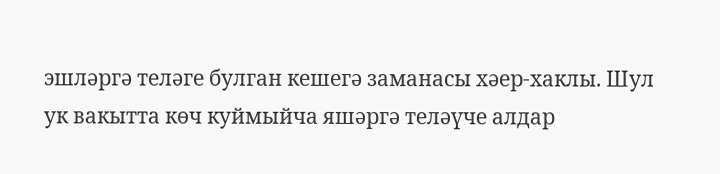эшләргә теләге булган кешегә заманасы хәер-хаклы. Шул ук вакытта көч куймыйча яшәргә теләүче алдар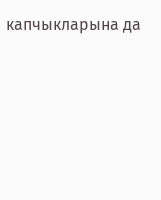капчыкларына да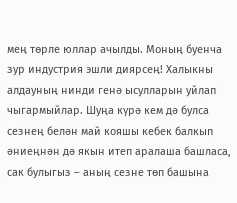мең төрле юллар ачылды. Моның буенча зур индустрия эшли диярсең! Халыкны алдауның нинди генә ысулларын уйлап чыгармыйлар. Шуңа күрә кем дә булса сезнең белән май кояшы кебек балкып әниеңнән дә якын итеп аралаша башласа, сак булыгыз – аның сезне төп башына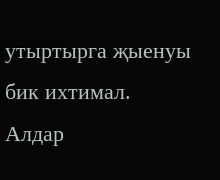утыртырга җыенуы бик ихтимал.
Алдар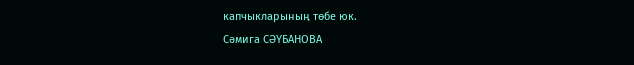капчыкларының төбе юк.
Сәмига СӘҮБАНОВА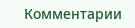Комментарии